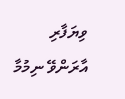ވިޔަފާރި
އާރަންވޭ ނިމުމާ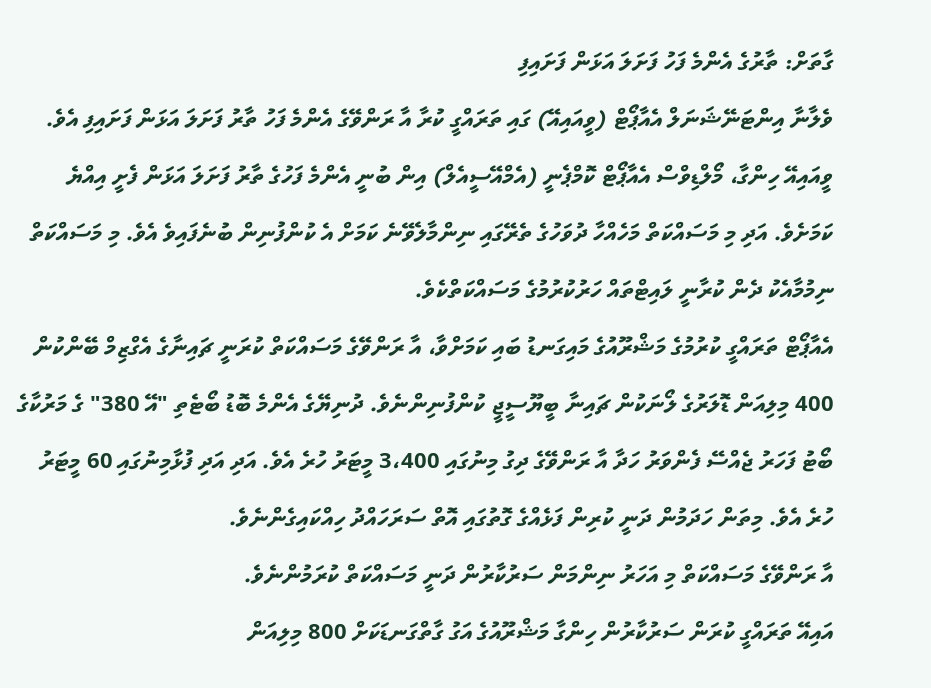ގާތަށް: ތާރުގެ އެންމެ ފަހު ފަށަލަ އަޅަން ފަށައިފި
ވެލާނާ އިންޓަނޭޝަނަލް އެއާޕޯޓް (ވީއައިއޭ) ގައި ތަރައްގީ ކުރާ އާ ރަންވޭގެ އެންމެ ފަހު ތާރު ފަށަލަ އަޅަން ފަށައިފި އެވެ.
ވީއައިއޭ ހިންގާ، މޯލްޑިވްސް އެއާޕޯޓް ކޮމްޕެނީ (އެމްއޭސީއެލް) އިން ބުނީ އެންމެ ފަހުގެ ތާރު ފަށަލަ އަޅަން ފެށީ އިއްޔެ ކަމަށެވެ. އަދި މި މަސައްކަތް މަހެއްހާ ދުވަހުގެ ތެރޭގައި ނިންމާލެވޭނެ ކަމަށް އެ ކުންފުނިން ބުނެފައިވެ އެވެ. މި މަސައްކަތް ނިމުމާއެކު ދެން ކުރާނީ ލައިޓްތައް ހަރުކުރުމުގެ މަސައްކަތްކެވެ.
އެއާޕޯޓް ތަރައްގީ ކުރުމުގެ މަޝްރޫއުގެ މައިގަނޑު ބައި ކަމަށްވާ، އާ ރަންވޭގެ މަސައްކަތް ކުރަނީ ޗައިނާގެ އެގްޒިމް ބޭންކުން 400 މިލިއަން ޑޮލަރުގެ ލޯނަކުން ޗައިނާ ބީޔޫސީޖީ ކުންފުނިންނެވެ. ދުނިޔޭގެ އެންމެ ބޮޑު ބޯޓެތި "އޭ 380" ގެ މަރުކާގެ ބޯޓު ފަހަރު ޖެއްސޭ ފެންވަރު ހަދާ އާ ރަންވޭގެ ދިގު މިނުގައި 3،400 މީޓަރު ހުރެ އެވެ. އަދި އަދި ފުޅާމިނުގައި 60 މީޓަރު ހުރެ އެވެ. މިތަން ހަދަމުން ދަނީ ކުރިން ފަޅެއްގެ ގޮތުގައި އޮތް ސަރަހައްދު ހިއްކައިގެންނެވެ.
އާ ރަންވޭގެ މަސައްކަތް މި އަހަރު ނިންމަން ސަރުކާރުން ދަނީ މަސައްކަތް ކުރަމުންނެވެ.
އައިއޭ ތަރައްގީ ކުރަން ސަރުކާރުން ހިންގާ މަޝްރޫއުގެ އަގު ގާތްގަނޑަކަށް 800 މިލިއަން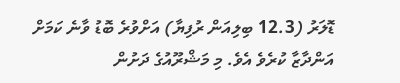ޑޮލަރު (12.3 ބިލިއަން ރުފިޔާ) އަށްވުރެ ބޮޑު ވާނެ ކަމަށް އަންދާޒާ ކުރެވެ އެވެ. މި މަޝްރޫއުގެ ދަށުން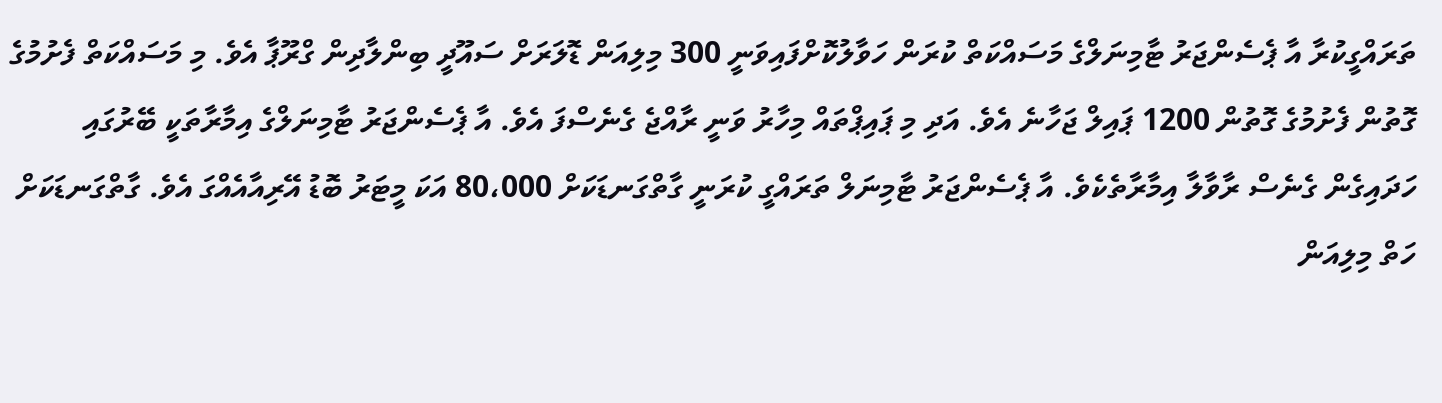ތަރައްގީކުރާ އާ ޕެސެންޖަރު ޓާމިނަލްގެ މަސައްކަތް ކުރަން ހަވާލުކޮށްފައިވަނީ 300 މިލިއަން ޑޮލަރަށް ސައޫދީ ބިންލާދިން ގްރޫޕާ އެވެ. މި މަސައްކަތް ފެށުމުގެ ގޮތުން ފެށުމުގެ ގޮތުން 1200 ޕައިލް ޖަހާނެ އެވެ. އަދި މި ޕައިޕްތައް މިހާރު ވަނީ ރާއްޖެ ގެނެސްފަ އެވެ. އާ ޕެސެންޖަރު ޓާމިނަލްގެ އިމާރާތަކީ ބޭރުގައި ހަދައިގެން ގެނެސް ރާވާލާ އިމާރާތެކެވެ. އާ ޕެސެންޖަރު ޓާމިނަލް ތަރައްގީ ކުރަނީ ގާތްގަނޑަކަށް 80،000 އަކަ މީޓަރު ބޮޑު އޭރިއާއެއްގަ އެވެ. ގާތްގަނޑަކަށް ހަތް މިލިއަން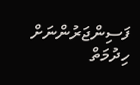ފަސިންޖަރުންނަށް ހިދުމަތް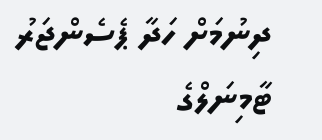ދިނުމަށް ހަދާ ޕެސެންޖަރު ޓާމިނަލްގެ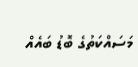މަސައްކަތުގެ ބޮޑު ބައެއް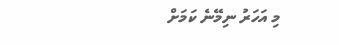މި އަހަރު ނިމޭނެ ކަމަށް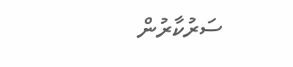ސަރުކާރުން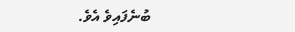ބުނެފައިވެ އެވެ.